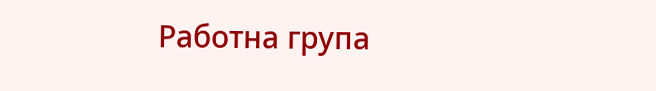Работна група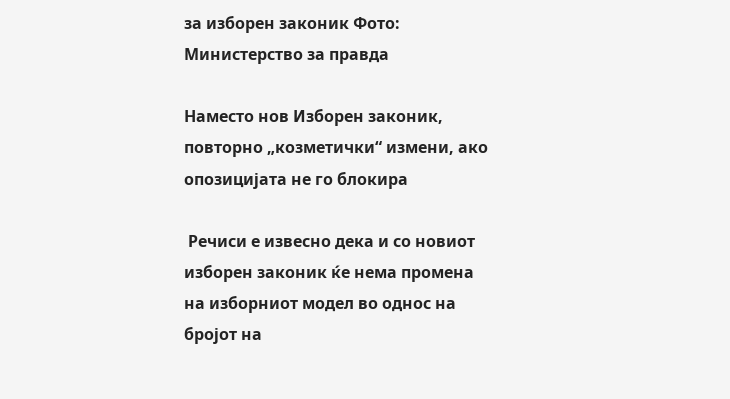за изборен законик Фото: Министерство за правда

Наместо нов Изборен законик, повторно „козметички“ измени, ако опозицијата не го блокира

 Речиси е извесно дека и со новиот изборен законик ќе нема промена на изборниот модел во однос на бројот на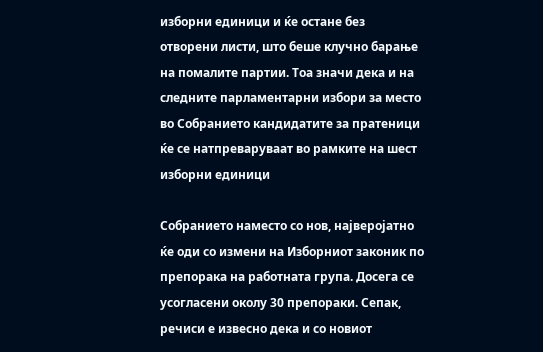изборни единици и ќе остане без отворени листи, што беше клучно барање на помалите партии. Тоа значи дека и на следните парламентарни избори за место во Собранието кандидатите за пратеници ќе се натпреваруваат во рамките на шест изборни единици

Собранието наместо со нов, најверојатно ќе оди со измени на Изборниот законик по препорака на работната група. Досега се усогласени околу 30 препораки. Сепак, речиси е извесно дека и со новиот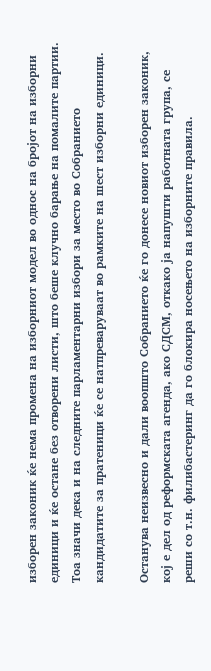изборен законик ќе нема промена на изборниот модел во однос на бројот на изборни единици и ќе остане без отворени листи, што беше клучно барање на помалите партии. Тоа значи дека и на следните парламентарни избори за место во Собранието кандидатите за пратеници ќе се натпреваруваат во рамките на шест изборни единици.

Останува неизвесно и дали воопшто Собранието ќе го донесе новиот изборен законик, кој е дел од реформската агенда, ако СДСМ, откако ја напушти работната група, се реши со т.н. филибастеринг да го блокира носењето на изборните правила.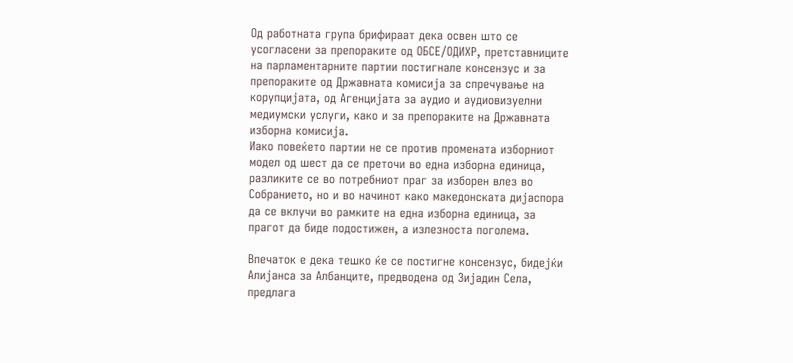Од работната група брифираат дека освен што се усогласени за препораките од ОБСЕ/ОДИХР, претставниците на парламентарните партии постигнале консензус и за препораките од Државната комисија за спречување на корупцијата, од Агенцијата за аудио и аудиовизуелни медиумски услуги, како и за препораките на Државната изборна комисија.
Иако повеќето партии не се против промената изборниот модел од шест да се преточи во една изборна единица, разликите се во потребниот праг за изборен влез во Собранието, но и во начинот како македонската дијаспора да се вклучи во рамките на една изборна единица, за прагот да биде подостижен, а излезноста поголема.

Впечаток е дека тешко ќе се постигне консензус, бидејќи Алијанса за Албанците, предводена од Зијадин Села, предлага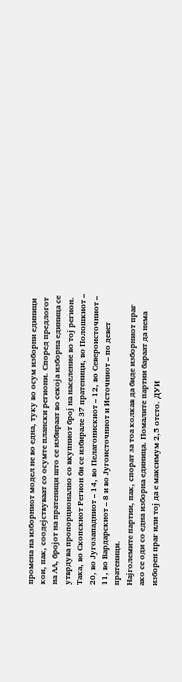промена на изборниот модел не во една, туку во осум изборни единици кои, пак, соодејствуваат со осумте плански региони. Според предлогот на АА, бројот на пратеници што се избираат во секоја изборна единица се утврдува пропорционално со вкупниот број на население во тој регион. Така, во Скопскиот Регион би се избирале 37 пратеници, во Полошкиот – 20, во Југозападниот – 14, во Пелагонискиот – 12, во Североисточниот – 11, во Вардарскиот – 8 и во Југоисточниот и Источниот – по девет пратеници.
Најголемите партии, пак, спорат за тоа колкав да биде изборниот праг ако се оди со една изборна единица. Помалите партии бараат да нема изборен праг или тој да е максимум 2,5 отсто. ДУИ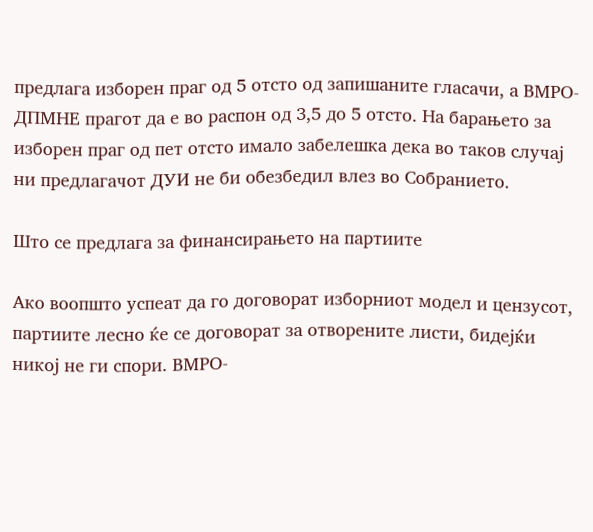предлага изборен праг од 5 отсто од запишаните гласачи, а ВМРО-ДПМНЕ прагот да е во распон од 3,5 до 5 отсто. На барањето за изборен праг од пет отсто имало забелешка дека во таков случај ни предлагачот ДУИ не би обезбедил влез во Собранието.

Што се предлага за финансирањето на партиите

Ако воопшто успеат да го договорат изборниот модел и цензусот, партиите лесно ќе се договорат за отворените листи, бидејќи никој не ги спори. ВМРО-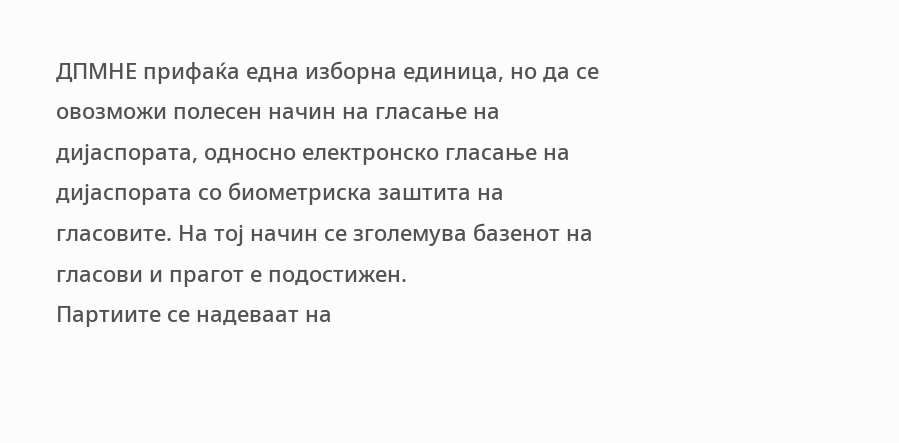ДПМНЕ прифаќа една изборна единица, но да се овозможи полесен начин на гласање на дијаспората, односно електронско гласање на дијаспората со биометриска заштита на гласовите. На тој начин се зголемува базенот на гласови и прагот е подостижен.
Партиите се надеваат на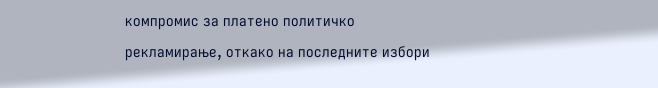компромис за платено политичко рекламирање, откако на последните избори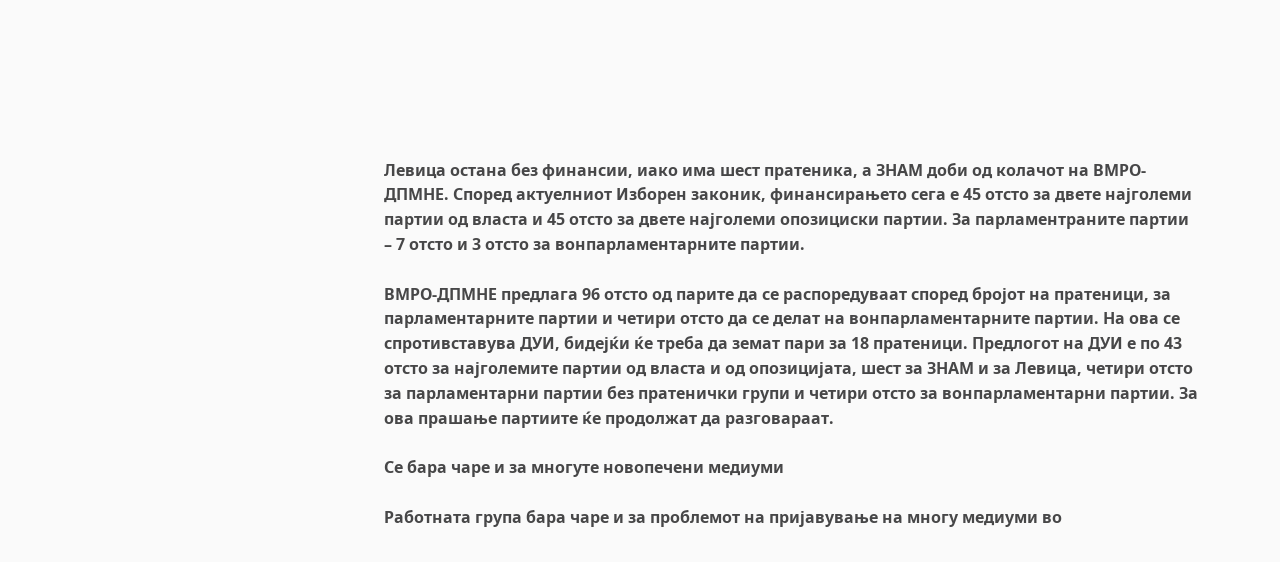Левица остана без финансии, иако има шест пратеника, а ЗНАМ доби од колачот на ВМРО-ДПМНЕ. Според актуелниот Изборен законик, финансирањето сега е 45 отсто за двете најголеми партии од власта и 45 отсто за двете најголеми опозициски партии. За парламентраните партии – 7 отсто и 3 отсто за вонпарламентарните партии.

ВМРО-ДПМНЕ предлага 96 отсто од парите да се распоредуваат според бројот на пратеници, за парламентарните партии и четири отсто да се делат на вонпарламентарните партии. На ова се спротивставува ДУИ, бидејќи ќе треба да земат пари за 18 пратеници. Предлогот на ДУИ е по 43 отсто за најголемите партии од власта и од опозицијата, шест за ЗНАМ и за Левица, четири отсто за парламентарни партии без пратенички групи и четири отсто за вонпарламентарни партии. За ова прашање партиите ќе продолжат да разговараат.

Се бара чаре и за многуте новопечени медиуми

Работната група бара чаре и за проблемот на пријавување на многу медиуми во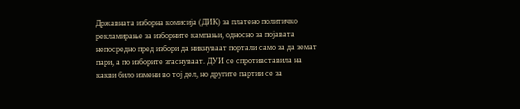Државната изборна комисија (ДИК) за платено политичко рекламирање за изборните кампањи, односно за појавата непосредно пред избори да никнуваат портали само за да земат пари, а по изборите згаснуваат. ДУИ се спротивставила на какви било измени во тој дел, но другите партии се за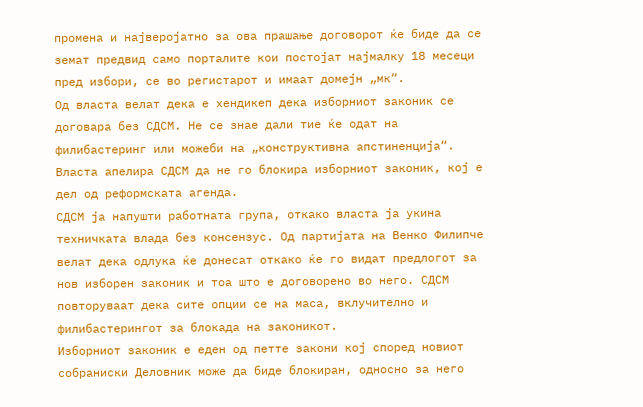промена и најверојатно за ова прашање договорот ќе биде да се земат предвид само порталите кои постојат најмалку 18 месеци пред избори, се во регистарот и имаат домејн „мк“.
Од власта велат дека е хендикеп дека изборниот законик се договара без СДСМ. Не се знае дали тие ќе одат на филибастеринг или можеби на „конструктивна апстиненција“. Власта апелира СДСМ да не го блокира изборниот законик, кој е дел од реформската агенда.
СДСМ ја напушти работната група, откако власта ја укина техничката влада без консензус. Од партијата на Венко Филипче велат дека одлука ќе донесат откако ќе го видат предлогот за нов изборен законик и тоа што е договорено во него. СДСМ повторуваат дека сите опции се на маса, вклучително и филибастерингот за блокада на законикот.
Изборниот законик е еден од петте закони кој според новиот собраниски Деловник може да биде блокиран, односно за него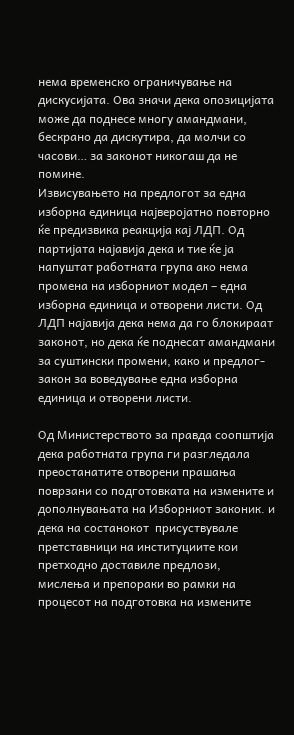нема временско ограничување на дискусијата. Ова значи дека опозицијата може да поднесе многу амандмани, бескрано да дискутира, да молчи со часови… за законот никогаш да не помине.
Извисувањето на предлогот за една изборна единица најверојатно повторно ќе предизвика реакција кај ЛДП. Од партијата најавија дека и тие ќе ја напуштат работната група ако нема промена на изборниот модел – една изборна единица и отворени листи. Од ЛДП најавија дека нема да го блокираат законот, но дека ќе поднесат амандмани за суштински промени, како и предлог-закон за воведување една изборна единица и отворени листи.

Од Министерството за правда соопштија дека работната група ги разгледала преостанатите отворени прашања поврзани со подготовката на измените и дополнувањата на Изборниот законик. и дека на состанокот  присуствувале претставници на институциите кои претходно доставиле предлози, мислења и препораки во рамки на процесот на подготовка на измените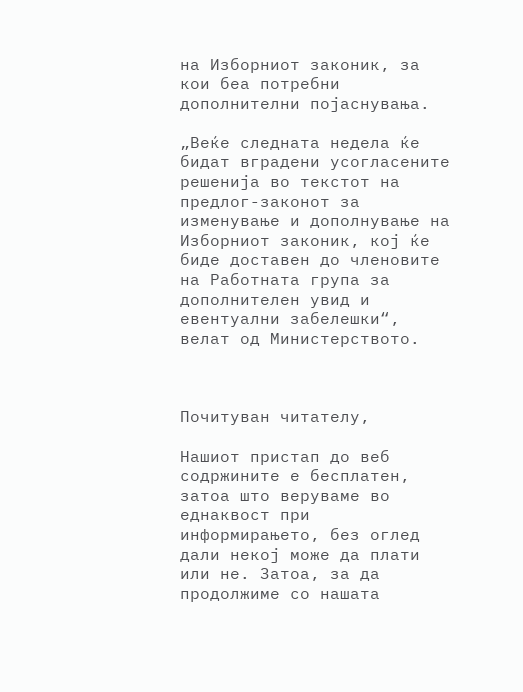на Изборниот законик, за кои беа потребни дополнителни појаснувања.

„Веќе следната недела ќе бидат вградени усогласените решенија во текстот на предлог-законот за изменување и дополнување на Изборниот законик, кој ќе биде доставен до членовите на Работната група за дополнителен увид и евентуални забелешки“, велат од Министерството.



Почитуван читателу,

Нашиот пристап до веб содржините е бесплатен, затоа што веруваме во еднаквост при информирањето, без оглед дали некој може да плати или не. Затоа, за да продолжиме со нашата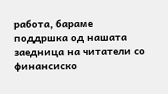работа, бараме поддршка од нашата заедница на читатели со финансиско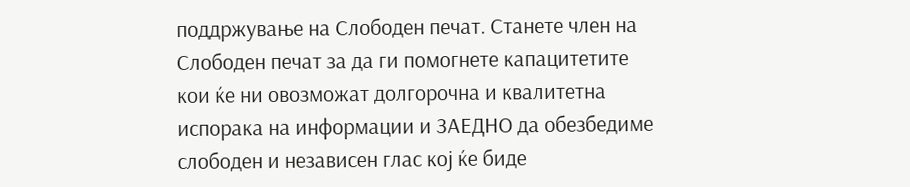поддржување на Слободен печат. Станете член на Слободен печат за да ги помогнете капацитетите кои ќе ни овозможат долгорочна и квалитетна испорака на информации и ЗАЕДНО да обезбедиме слободен и независен глас кој ќе биде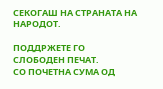СЕКОГАШ НА СТРАНАТА НА НАРОДОТ.

ПОДДРЖЕТЕ ГО СЛОБОДЕН ПЕЧАТ.
СО ПОЧЕТНА СУМА ОД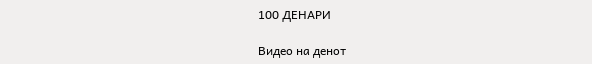100 ДЕНАРИ

Видео на денот